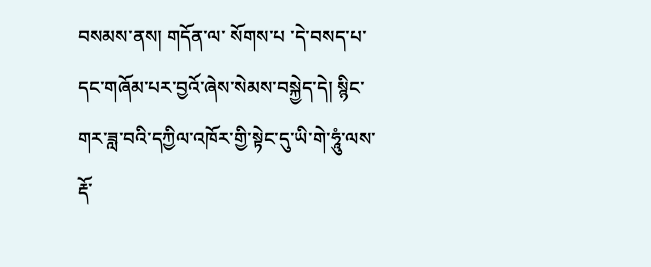བསམས་ནས། གདོན་ལ་ སོགས་པ ་དེ་བསད་པ་དང་གཞོམ་པར་བྱའོ་ཞེས་སེམས་བསྐྱེད་དེ། སྙིང་གར་ཟླ་བའི་དཀྱིལ་འཁོར་གྱི་སྟེང་དུ་ཡི་གེ་ཧཱུཾ་ལས་རྡོ་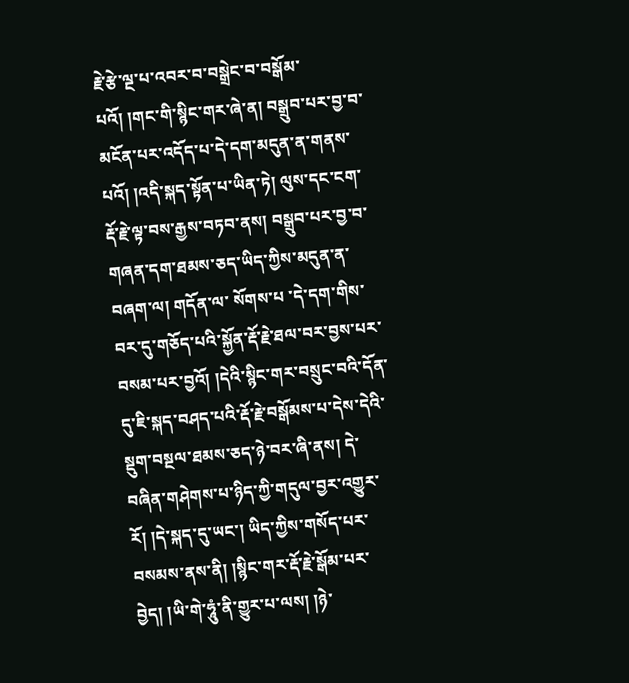རྗེ་རྩེ་ལྔ་པ་འབར་བ་བསྒྲེང་བ་བསྒོམ་པའོ། །གང་གི་སྙིང་གར་ཞེ་ན། བསྒྲུབ་པར་བྱ་བ་མངོན་པར་འདོད་པ་དེ་དག་མདུན་ན་གནས་པའོ། །འདི་སྐད་སྟོན་པ་ཡིན་ཏེ། ལུས་དང་ངག་རྡོ་རྗེ་ལྟ་བས་རྒྱས་བཏབ་ནས། བསྒྲུབ་པར་བྱ་བ་གཞན་དག་ཐམས་ཅད་ཡིད་ཀྱིས་མདུན་ན་བཞག་ལ། གདོན་ལ་ སོགས་པ ་དེ་དག་གིས་བར་དུ་གཅོད་པའི་སྐྱོན་རྡོ་རྗེ་ཐལ་བར་བྱས་པར་བསམ་པར་བྱའོ། །དེའི་སྙིང་གར་བསྲུང་བའི་དོན་དུ་ཇི་སྐད་བཤད་པའི་རྡོ་རྗེ་བསྒོམས་པ་དེས་དེའི་སྡུག་བསྔལ་ཐམས་ཅད་ཉེ་བར་ཞི་ནས། དེ་བཞིན་གཤེགས་པ་ཉིད་ཀྱི་གདུལ་བྱར་འགྱུར་རོ། །དེ་སྐད་དུ་ཡང་། ཡིད་ཀྱིས་གསོད་པར་བསམས་ནས་ནི། །སྙིང་གར་རྡོ་རྗེ་སྒོམ་པར་བྱེད། །ཡི་གེ་ཧཱུཾ་ནི་གྱུར་པ་ལས། །ཉེ་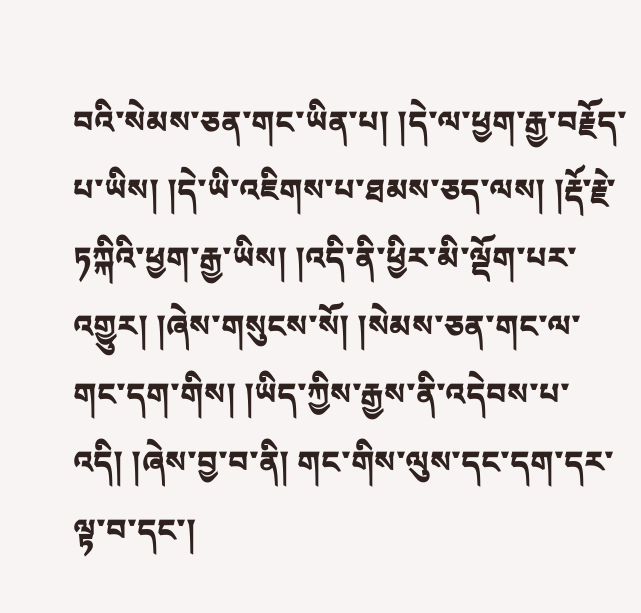བའི་སེམས་ཅན་གང་ཡིན་པ། །དེ་ལ་ཕྱག་རྒྱ་བརྗོད་པ་ཡིས། །དེ་ཡི་འཇིགས་པ་ཐམས་ཅད་ལས། །རྡོ་རྗེ་ཏཀྐིའི་ཕྱག་རྒྱ་ཡིས། །འདི་ནི་ཕྱིར་མི་ལྡོག་པར་འགྱུར། །ཞེས་གསུངས་སོ། །སེམས་ཅན་གང་ལ་གང་དག་གིས། །ཡིད་ཀྱིས་རྒྱས་ནི་འདེབས་པ་འདི། །ཞེས་བྱ་བ་ནི། གང་གིས་ལུས་དང་དག་དར་ལྟ་བ་དང་།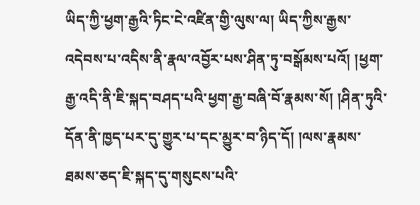ཡིད་ཀྱི་ཕྱག་རྒྱའི་ཏིང་ངེ་འཛིན་གྱི་ལུས་ལ། ཡིད་ཀྱིས་རྒྱས་འདེབས་པ་འདིས་ནི་རྣལ་འབྱོར་པས་ཤིན་ཏུ་བསྒོམས་པའོ། །ཕྱག་རྒྱ་འདི་ནི་ཇི་སྐད་བཤད་པའི་ཕྱག་རྒྱ་བཞི་བོ་རྣམས་སོ། །ཤིན་ཏུའི་དོན་ནི་ཁྱད་པར་དུ་གྱུར་པ་དང་མྱུར་བ་ཉིད་དོ། །ལས་རྣམས་ཐམས་ཅད་ཇི་སྐད་དུ་གསུངས་པའི་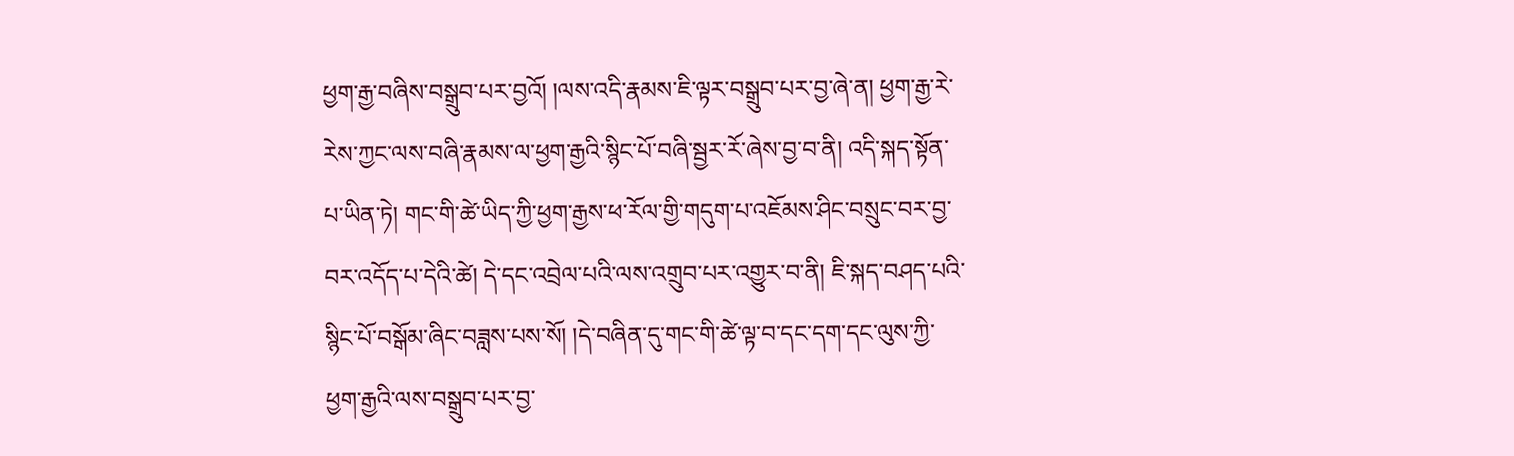ཕྱག་རྒྱ་བཞིས་བསྒྲུབ་པར་བྱའོ། །ལས་འདི་རྣམས་ཇི་ལྟར་བསྒྲུབ་པར་བྱ་ཞེ་ན། ཕྱག་རྒྱ་རེ་རེས་ཀྱང་ལས་བཞི་རྣམས་ལ་ཕྱག་རྒྱའི་སྙིང་པོ་བཞི་སྦྱར་རོ་ཞེས་བྱ་བ་ནི། འདི་སྐད་སྟོན་པ་ཡིན་ཏེ། གང་གི་ཚེ་ཡིད་ཀྱི་ཕྱག་རྒྱས་ཕ་རོལ་གྱི་གདུག་པ་འཇོམས་ཤིང་བསྲུང་བར་བྱ་བར་འདོད་པ་དེའི་ཚེ། དེ་དང་འབྲེལ་པའི་ལས་འགྲུབ་པར་འགྱུར་བ་ནི། ཇི་སྐད་བཤད་པའི་སྙིང་པོ་བསྒོམ་ཞིང་བཟླས་པས་སོ། །དེ་བཞིན་དུ་གང་གི་ཚེ་ལྟ་བ་དང་དག་དང་ལུས་ཀྱི་ཕྱག་རྒྱའི་ལས་བསྒྲུབ་པར་བྱ་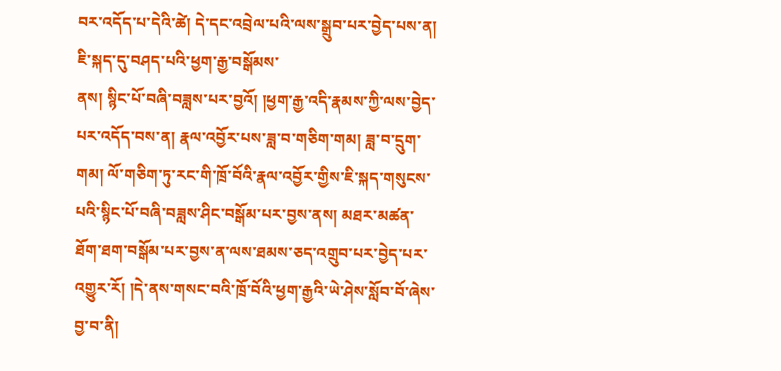བར་འདོད་པ་དེའི་ཚེ། དེ་དང་འབྲེལ་པའི་ལས་སྒྲུབ་པར་བྱེད་པས་ན། ཇི་སྐད་དུ་བཤད་པའི་ཕྱག་རྒྱ་བསྒོམས་
ནས། སྙིང་པོ་བཞི་བཟླས་པར་བྱའོ། །ཕྱག་རྒྱ་འདི་རྣམས་ཀྱི་ལས་བྱེད་པར་འདོད་བས་ན། རྣལ་འབྱོར་པས་ཟླ་བ་གཅིག་གམ། ཟླ་བ་དྲུག་གམ། ལོ་གཅིག་ཏུ་རང་གི་ཁྲོ་བོའི་རྣལ་འབྱོར་གྱིས་ཇི་སྐད་གསུངས་པའི་སྙིང་པོ་བཞི་བཟླས་ཤིང་བསྒོམ་པར་བྱས་ནས། མཐར་མཚན་ཐོག་ཐག་བསྒོམ་པར་བྱས་ན་ལས་ཐམས་ཅད་འགྲུབ་པར་བྱེད་པར་འགྱུར་རོ། །དེ་ནས་གསང་བའི་ཁྲོ་བོའི་ཕྱག་རྒྱའི་ཡེ་ཤེས་སློབ་བོ་ཞེས་བྱ་བ་ནི།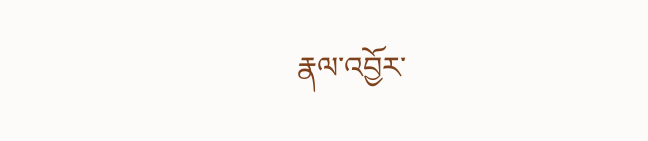རྣལ་འབྱོར་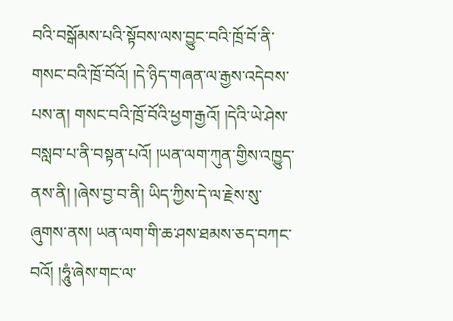བའི་བསྒོམས་པའི་སྟོབས་ལས་བྱུང་བའི་ཁྲོ་བོ་ནི་གསང་བའི་ཁྲོ་བོའོ། །དེ་ཉིད་གཞན་ལ་རྒྱས་འདེབས་པས་ན། གསང་བའི་ཁྲོ་བོའི་ཕྱག་རྒྱའོ། །དེའི་ཡེ་ཤེས་བསླབ་པ་ནི་བསྟན་པའོ། །ཡན་ལག་ཀུན་གྱིས་འཁྱུད་ནས་ནི། །ཞེས་བྱ་བ་ནི། ཡིད་ཀྱིས་དེ་ལ་རྗེས་སུ་ཞུགས་ནས། ཡན་ལག་གི་ཆ་ཤས་ཐམས་ཅད་བཀང་བའོ། །ཧཱུཾ་ཞེས་གང་ལ་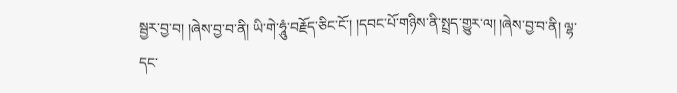སྦྱར་བྱ་བ། །ཞེས་བྱ་བ་ནི། ཡི་གེ་ཧཱུཾ་བརྗོད་ཅིང་ངོ་། །དབང་པོ་གཉིས་ནི་སྤྲད་གྱུར་ལ། །ཞེས་བྱ་བ་ནི། ལྷ་དང་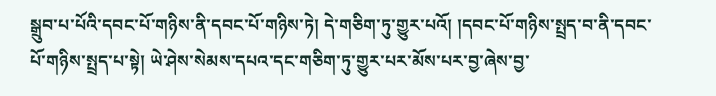སྒྲུབ་པ་པོའི་དབང་པོ་གཉིས་ནི་དབང་པོ་གཉིས་ཏེ། དེ་གཅིག་ཏུ་གྱུར་པའོ། །དབང་པོ་གཉིས་སྤྲད་བ་ནི་དབང་པོ་གཉིས་སྤྲད་པ་སྟེ། ཡེ་ཤེས་སེམས་དཔའ་དང་གཅིག་ཏུ་གྱུར་པར་མོས་པར་བྱ་ཞེས་བྱ་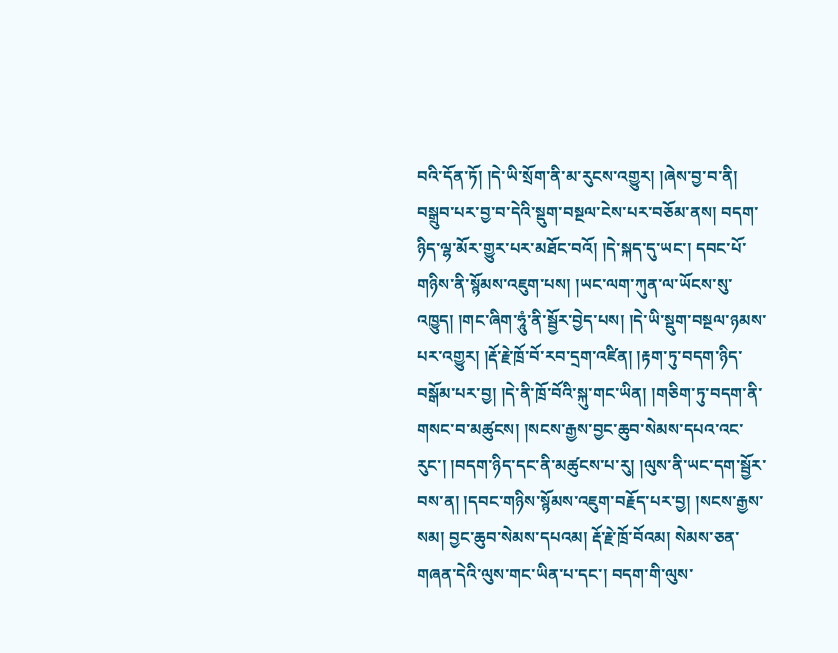བའི་དོན་ཏོ། །དེ་ཡི་སྲོག་ནི་མ་རུངས་འགྱུར། །ཞེས་བྱ་བ་ནི། བསྒྲུབ་པར་བྱ་བ་དེའི་སྡུག་བསྔལ་ངེས་པར་བཅོམ་ནས། བདག་ཉིད་ལྷ་མོར་གྱུར་པར་མཐོང་བའོ། །དེ་སྐད་དུ་ཡང་། དབང་པོ་གཉིས་ནི་སྙོམས་འཇུག་པས། །ཡང་ལག་ཀུན་ལ་ཡོངས་སུ་འཁྱུད། །གང་ཞིག་ཧཱུཾ་ནི་སྦྱོར་བྱེད་པས། །དེ་ཡི་སྡུག་བསྔལ་ཉམས་པར་འགྱུར། །རྡོ་རྗེ་ཁྲོ་བོ་རབ་དྲག་འཛིན། །རྟག་ཏུ་བདག་ཉིད་བསྒོམ་པར་བྱ། །དེ་ནི་ཁྲོ་བོའི་སྐུ་གང་ཡིན། །གཅིག་ཏུ་བདག་ནི་གསང་བ་མཚུངས། །སངས་རྒྱས་བྱང་ཆུབ་སེམས་དཔའ་འང་རུང་། །བདག་ཉིད་དང་ནི་མཚུངས་པ་རུ། །ལུས་ནི་ཡང་དག་སྦྱོར་བས་ན། །དབང་གཉིས་སྙོམས་འཇུག་བརྗོད་པར་བྱ། །སངས་རྒྱས་སམ། བྱང་ཆུབ་སེམས་དཔའམ། རྡོ་རྗེ་ཁྲོ་བོའམ། སེམས་ཅན་གཞན་དེའི་ལུས་གང་ཡིན་པ་དང་། བདག་གི་ལུས་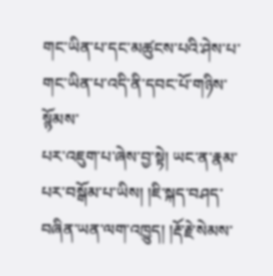གང་ཡིན་པ་དང་མཚུངས་པའི་ཤེས་པ་གང་ཡིན་པ་འདི་ནི་དབང་པོ་གཉིས་སྙོམས་
པར་འཇུག་པ་ཞེས་བྱ་སྟེ། ཡང་ན་རྣམ་པར་བསྒོམ་པ་ཡིས། །ཇི་སྐད་བཤད་བཞིན་ཡན་ལག་འཁྱུད། །རྡོ་རྗེ་སེམས་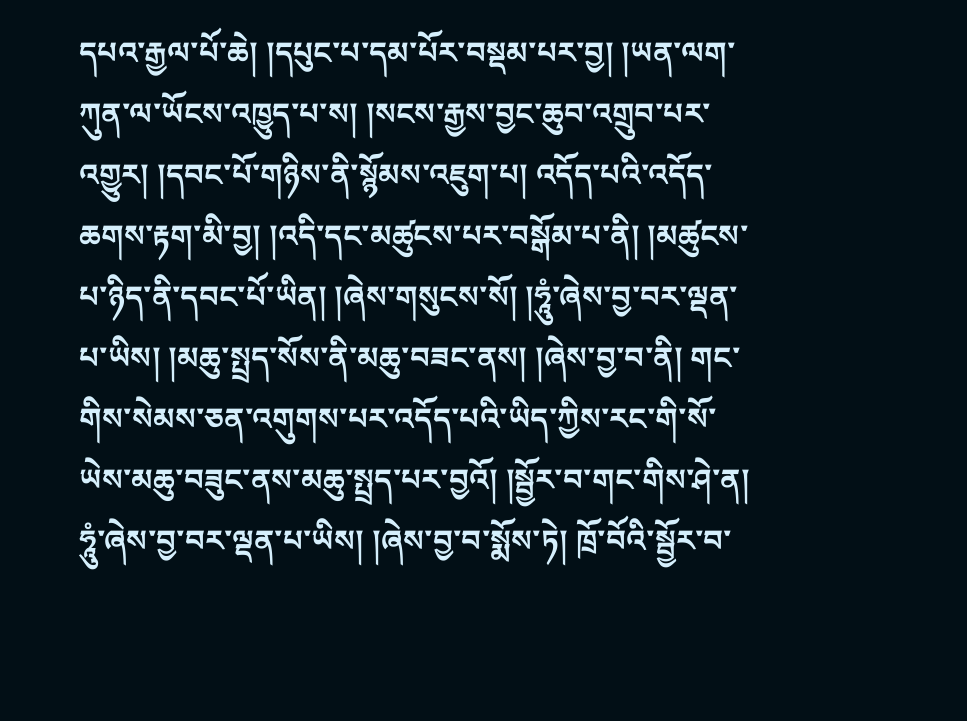དཔའ་རྒྱལ་པོ་ཆེ། །དཔུང་པ་དམ་པོར་བསྡམ་པར་བྱ། །ཡན་ལག་ཀུན་ལ་ཡོངས་འཁྱུད་པ་ས། །སངས་རྒྱས་བྱང་ཆུབ་འགྲུབ་པར་འགྱུར། །དབང་པོ་གཉིས་ནི་སྙོམས་འཇུག་པ། འདོད་པའི་འདོད་ཆགས་རྟག་མི་བྱ། །འདི་དང་མཚུངས་པར་བསྒོམ་པ་ནི། །མཚུངས་པ་ཉིད་ནི་དབང་པོ་ཡིན། །ཞེས་གསུངས་སོ། །ཧཱུཾ་ཞེས་བྱ་བར་ལྡན་པ་ཡིས། །མཆུ་སྤྲད་སོས་ནི་མཆུ་བཟང་ནས། །ཞེས་བྱ་བ་ནི། གང་གིས་སེམས་ཅན་འགུགས་པར་འདོད་པའི་ཡིད་ཀྱིས་རང་གི་སོ་ཡེས་མཆུ་བཟུང་ནས་མཆུ་སྤྲད་པར་བྱའོ། །སྦྱོར་བ་གང་གིས་ཤེ་ན། ཧཱུཾ་ཞེས་བྱ་བར་ལྡན་པ་ཡིས། །ཞེས་བྱ་བ་སྨོས་ཏེ། ཁྲོ་བོའི་སྦྱོར་བ་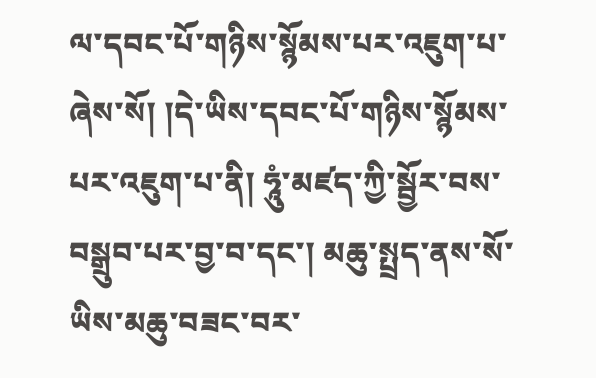ལ་དབང་པོ་གཉིས་སྙོམས་པར་འཇུག་པ་ཞེས་སོ། །དེ་ཡིས་དབང་པོ་གཉིས་སྙོམས་པར་འཇུག་པ་ནི། ཧཱུཾ་མཛད་ཀྱི་སྦྱོར་བས་བསྒྲུབ་པར་བྱ་བ་དང་། མཆུ་སྤྲད་ནས་སོ་ཡིས་མཆུ་བཟང་བར་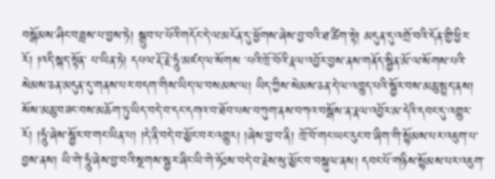བསྒོམས་ཤིང་བཟླས་པ་བྱས་ཏེ། སྒྲུབ་པ་པོའི་གདོང་དེ་ལ་མངོན་དུ་ཕྱོགས་ཞེས་བྱ་བའི་ཐ་ཚིག་སྟེ། མདུན་དུ་འགྲོ་བའི་དོན་གྱི་ཕྱིར་རོ། །འདི་སྐད་སྟོན་ པ་ཡིན་ཏེ། དཔལ་རྡོ་རྗེ་ཧཱུཾ་མཛད་ལ་སོགས ་པའི་ཁྲོ་བོའི་རྣལ་འབྱོར་བྱས་ནས་གནོད་སྦྱིན་མོ་ལ་སོགས་པའི་སེམས་ཅན་མདུན་དུ་གནས་པར་བདག་གིས་ཡིད་ལ་བསམས་ལ། ཡིད་ཀྱིས་སེམས་ཅན་དེ་ལ་འཁྱུད་པའི་སྦྱོར་བས་མཆུ་སྤྲད་ནས། སོས་མཆུ་བཟང་བས་མཆོག་ཏུ་ཡིད་བདེ་བ་དང་དགའ་བ་ཐོབ་པས་བཀུག་ནས་བཀའ་བསྒོས་ན་རྣལ་འབྱོར་མ་དེའི་དབང་དུ་འགྱུར་རོ། །ཧཱུཾ་ཞེས་སྦྱོར་བ་གང་ཡིན་པ། །དེ་ནི་བདེ་བ་མྱོང་བར་འགྱུར། །ཞེས་བྱ་བ་ནི། ཁྲོ་བོ་གང་ཡང་རུང་བ་ཞིག་གི་སྙོམས་པར་འཇུག་པ་བྱས་ནས། ཡི་གེ་ཧཱུཾ་ཞེས་བྱ་བའི་སྔགས་སྦྱར་ཞིང་ཡི་གེ་ཧོཿས་བདེ་བ་རྗེས་སུ་མྱོང་བ་བསྐུལ་ནས། དབང་པོ་གཉིས་སྙོམས་པར་འཇུག་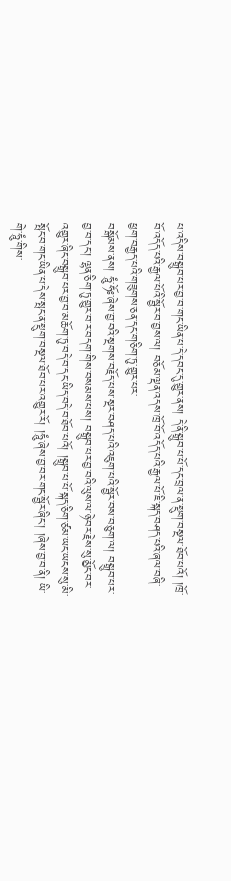པ་འདིས་བསྒྲུབ་པར་བྱ་བ་གང་ཡིན་པ་དེ་དབང་དུ་གྱུར་ནས། དེ་ནི་སྒྲུབ་པ་པོ་དང་བྲལ་ན་སྡུག་བསྔལ་ཐོབ་པའོ། །ཁྲོ་བོ་འདོད་པའི་རྒྱལ་པོའི་སྦྱོར་བ་བྱས་ལ། བཅོམ་ལྡན་འདས་ཁྲོ་བོ་འདོད་པའི་རྒྱལ་པོ་ཇི་སྐད་བཤད་པའི་ཞལ་བཞི་ཕྱག་བརྒྱད་པའི་གཟུགས་ཅན་དང་གཅིག་ཏུ་གྱུར་པར་
བསྒོམས་ནས། ཧཱུཾ་ཧོཿ་ཞེས་བྱ་བའི་སྔགས་བརྗོད་པས་སྔར་བཤད་པའི་འཇུག་པའི་སྦྱོར་བས་བཅུག་ལ། བསྒྲུབ་པར་བྱ་བ་དང་། ལྷན་ཅིག་ཏུ་གྱུར་བ་ར་བདག་གིས་བསམས་པས། བསྒྲུབ་པར་བྱ་བའི་ལུས་ལ་ཉེ་བར་རྗེས་སུ་མྱོང་བར་འགྱུར་ཞིང་བསྒྲུབ་པར་བྱ་བ་མཆོག་ཏུ་བདེ་བ་དང་ཡིད་བདེ་བ་ཐོབ་པའོ། །སྒྲུབ་པ་པོ་སྐད་ཅིག་ཙམ་ཡང་ཡངས་སུ་མི་སྤོང་བ་གང་ཡིན་པ་དེས་སྤང་ན་སྡུག་བསྔལ་ཐོབ་པར་འགྱུར་རོ། །ཧཱུཾ་ཞེས་བྱ་བར་གང་སྦྱོར་ཞིང་། །ཞེས་བྱ་བ་ནི། ཡི་གེ་ཧཱུཾ་གིས་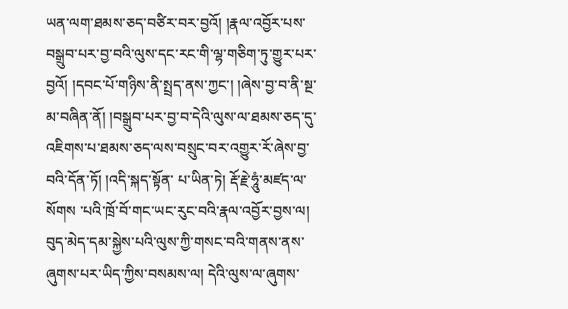ཡན་ལག་ཐམས་ཅད་བཙིར་བར་བྱའོ། །རྣལ་འབྱོར་པས་བསྒྲུབ་པར་བྱ་བའི་ལུས་དང་རང་གི་ལྷ་གཅིག་ཏུ་གྱུར་པར་བྱའོ། །དབང་པོ་གཉིས་ནི་སྤྲད་ནས་ཀྱང་། །ཞེས་བྱ་བ་ནི་སྔ་མ་བཞིན་ནོ། །བསྒྲུབ་པར་བྱ་བ་དེའི་ལུས་ལ་ཐམས་ཅད་དུ་འཇིགས་པ་ཐམས་ཅད་ལས་བསྲུང་བར་འགྱུར་རོ་ཞེས་བྱ་བའི་དོན་ཏོ། །འདི་སྐད་སྟོན་ པ་ཡིན་ཏེ། རྡོ་རྗེ་ཧཱུཾ་མཛད་ལ་སོགས ་པའི་ཁྲོ་བོ་གང་ཡང་རུང་བའི་རྣལ་འབྱོར་བྱས་ལ། བུད་མེད་དམ་སྐྱེས་པའི་ལུས་ཀྱི་གསང་བའི་གནས་ནས་ཞུགས་པར་ཡིད་ཀྱིས་བསམས་ལ། དེའི་ལུས་ལ་ཞུགས་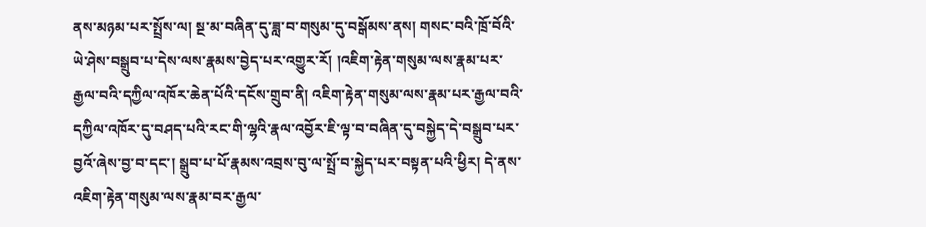ནས་མཉམ་པར་སྤྲོས་ལ། སྔ་མ་བཞིན་དུ་ཟླ་བ་གསུམ་དུ་བསྒོམས་ནས། གསང་བའི་ཁྲོ་བོའི་ཡེ་ཤེས་བསྒྲུབ་པ་དེས་ལས་རྣམས་བྱེད་པར་འགྱུར་རོ། །འཇིག་རྟེན་གསུམ་ལས་རྣམ་པར་རྒྱལ་བའི་དཀྱིལ་འཁོར་ཆེན་པོའི་དངོས་གྲུབ་ནི། འཇིག་རྟེན་གསུམ་ལས་རྣམ་པར་རྒྱལ་བའི་དཀྱིལ་འཁོར་དུ་བཤད་པའི་རང་གི་ལྷའི་རྣལ་འབྱོར་ཇི་ལྟ་བ་བཞིན་དུ་བསྐྱེད་དེ་བསྒྲུབ་པར་བྱའོ་ཞེས་བྱ་བ་དང་། སྒྲུབ་པ་པོ་རྣམས་འབྲས་བུ་ལ་སྤྲོ་བ་སྐྱེད་པར་བསྟན་པའི་ཕྱིར། དེ་ནས་འཇིག་རྟེན་གསུམ་ལས་རྣམ་བར་རྒྱལ་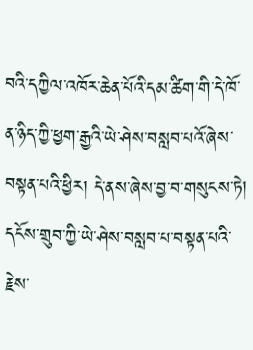བའི་དཀྱིལ་འཁོར་ཆེན་པོའི་དམ་ཚིག་གི་དེ་ཁོ་ན་ཉིད་ཀྱི་ཕྱག་རྒྱའི་ཡེ་ཤེས་བསླབ་པའོ་ཞེས་བསྟན་པའི་ཕྱིར། དེ་ནས་ཞེས་བྱ་བ་གསུངས་ཏེ། དངོས་གྲུབ་ཀྱི་ཡེ་ཤེས་བསླབ་པ་བསྟན་པའི་རྗེས་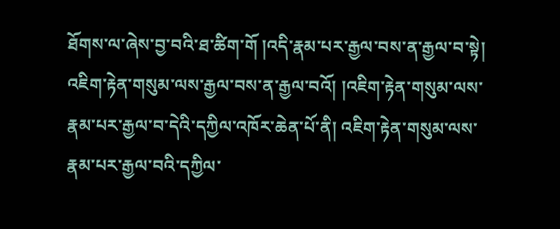ཐོགས་ལ་ཞེས་བྱ་བའི་ཐ་ཚིག་གོ །འདི་རྣམ་པར་རྒྱལ་བས་ན་རྒྱལ་བ་སྟེ། འཇིག་རྟེན་གསུམ་ལས་རྒྱལ་བས་ན་རྒྱལ་བའོ། །འཇིག་རྟེན་གསུམ་ལས་རྣམ་པར་རྒྱལ་བ་དེའི་དཀྱིལ་འཁོར་ཆེན་པོ་ནི། འཇིག་རྟེན་གསུམ་ལས་རྣམ་པར་རྒྱལ་བའི་དཀྱིལ་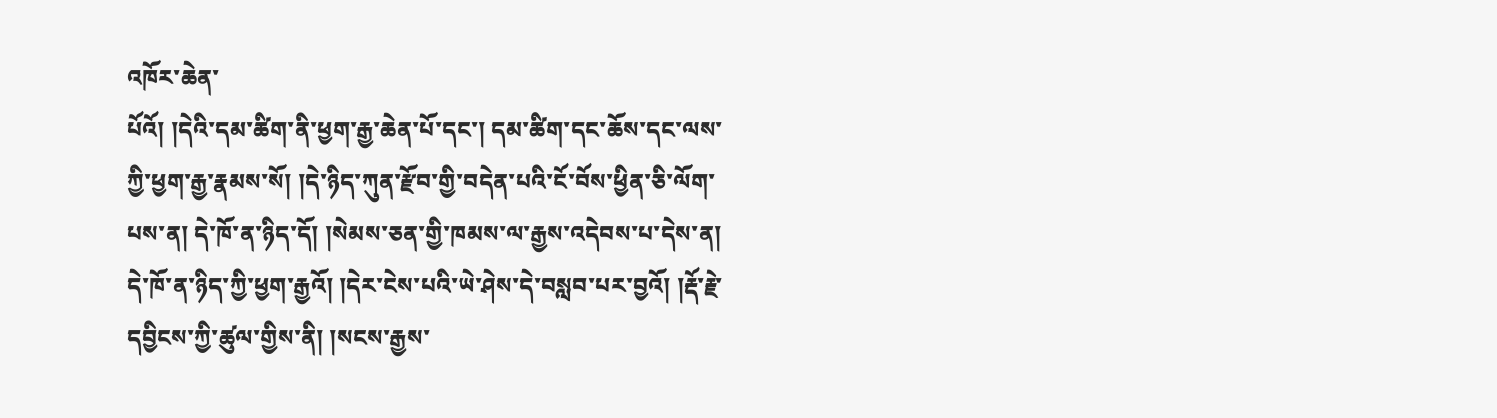འཁོར་ཆེན་
པོའོ། །དེའི་དམ་ཚིག་ནི་ཕྱག་རྒྱ་ཆེན་པོ་དང་། དམ་ཚིག་དང་ཆོས་དང་ལས་ཀྱི་ཕྱག་རྒྱ་རྣམས་སོ། །དེ་ཉིད་ཀུན་རྫོབ་གྱི་བདེན་པའི་ངོ་བོས་ཕྱིན་ཅི་ལོག་པས་ན། དེ་ཁོ་ན་ཉིད་དོ། །སེམས་ཅན་གྱི་ཁམས་ལ་རྒྱས་འདེབས་པ་དེས་ན། དེ་ཁོ་ན་ཉིད་ཀྱི་ཕྱག་རྒྱའོ། །དེར་ངེས་པའི་ཡེ་ཤེས་དེ་བསླབ་པར་བྱའོ། །རྡོ་རྗེ་དབྱིངས་ཀྱི་ཚུལ་གྱིས་ནི། །སངས་རྒྱས་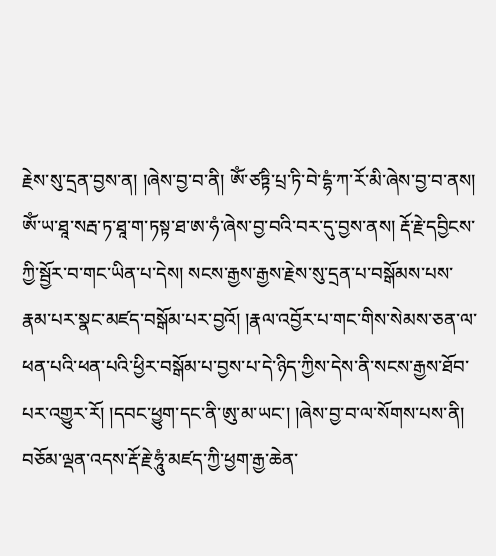རྗེས་སུ་དྲན་བྱས་ན། །ཞེས་བྱ་བ་ནི། ཨོཾ་ཙཏྟི་པྲ་ཏི་བེ་དྷཾ་ཀ་རོ་མི་ཞེས་བྱ་བ་ནས། ཨོཾ་ཡ་ཐཱ་སརྦ་ཏ་ཐཱ་ག་ཏསྟ་ཐ་ཨ་ཧཾ་ཞེས་བྱ་བའི་བར་དུ་བྱས་ནས། རྡོ་རྗེ་དབྱིངས་ཀྱི་སྦྱོར་བ་གང་ཡིན་པ་དེས། སངས་རྒྱས་རྒྱས་རྗེས་སུ་དྲན་པ་བསྒོམས་པས་རྣམ་པར་སྣང་མཛད་བསྒོམ་པར་བྱའོ། །རྣལ་འབྱོར་པ་གང་གིས་སེམས་ཅན་ལ་ཕན་པའི་ཕན་པའི་ཕྱིར་བསྒོམ་པ་བྱས་པ་དེ་ཉིད་ཀྱིས་དེས་ནི་སངས་རྒྱས་ཐོབ་པར་འགྱུར་རོ། །དབང་ཕྱུག་དང་ནི་ཨུ་མ་ཡང་། །ཞེས་བྱ་བ་ལ་སོགས་པས་ནི། བཅོམ་ལྡན་འདས་རྡོ་རྗེ་ཧཱུཾ་མཛད་ཀྱི་ཕྱག་རྒྱ་ཆེན་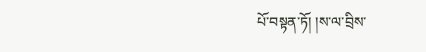པོ་བསྟན་ཏོ། །ས་ལ་བྲིས་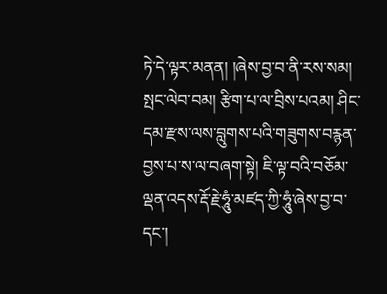ཏེ་དེ་ལྟར་མནན། །ཞེས་བྱ་བ་ནི་རས་སམ། སྤང་ལེབ་བམ། རྩིག་པ་ལ་བྲིས་པའམ། ཤིང་དམ་རྫས་ལས་བླུགས་པའི་གཟུགས་བརྙན་བྱས་པ་ས་ལ་བཞག་སྟེ། ཇི་ལྟ་བའི་བཅོམ་ལྡན་འདས་རྡོ་རྗེ་ཧཱུཾ་མཛད་ཀྱི་ཧཱུཾ་ཞེས་བྱ་བ་དང་།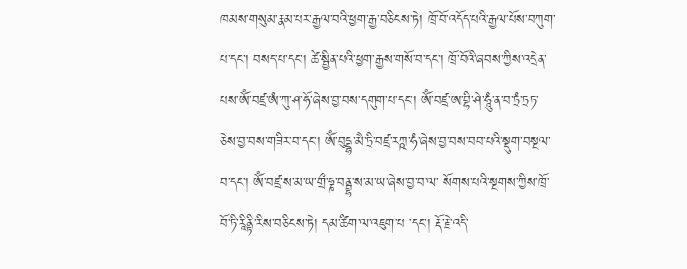ཁམས་གསུམ་རྣམ་པར་རྒྱལ་བའི་ཕྱག་རྒྱ་བཅིངས་ཏེ། ཁྲོ་བོ་འདོད་པའི་རྒྱལ་པོས་བཀུག་པ་དང་། བསད་པ་དང་། ཚེ་སྦྱིན་པའི་ཕྱག་རྒྱས་གསོ་བ་དང་། ཁྲོ་བོའི་ཞབས་ཀྱིས་འདྲེན་པས་ཨོཾ་བཛྲ་ཨཾ་ཀུ་ཤ་ཧོ་ཞེས་བྱ་བས་དགུག་པ་དང་། ཨོཾ་བཛྲ་ཨ་བྷི་ཤེ་ཧཱུཾ་ན་བ་ཏྲཾ་ཏྲཏ་ཅེས་བྱ་བས་གཟིར་བ་དང་། ཨོཾ་བུདྡྷ་མཻ་ཏྲི་བཛྲ་རཀྵ་ཧཾ་ཞེས་བྱ་བས་བབ་པའི་སྡུག་བསྔལ་བ་དང་། ཨོཾ་བཛྲ་ས་མ་ཡ་གྲྀ་ཧྞ་བནྦྷ་ས་མ་ཡ་ཞེས་བྱ་བ་ལ་ སོགས་པའི་སྔགས་ཀྱིས་ཁྲོ་བོ་ཏི་རཱིནྟི་རིས་བཅིངས་ཏེ། དམ་ཚིག་ལ་འཇུག་པ ་དང་། རྡོ་རྗེ་འདི་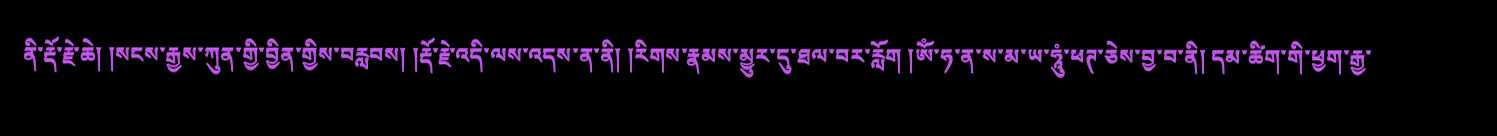ནི་རྡོ་རྗེ་ཆེ། །སངས་རྒྱས་ཀུན་གྱི་བྱིན་གྱིས་བརླབས། །རྡོ་རྗེ་འདི་ལས་འདས་ན་ནི། །རིགས་རྣམས་མྱུར་དུ་ཐལ་བར་རློག །ཨོཾ་ཧ་ན་ས་མ་ཡ་ཧཱུཾ་ཕཊ་ཅེས་བྱ་བ་ནི། དམ་ཚིག་གི་ཕྱག་རྒྱ་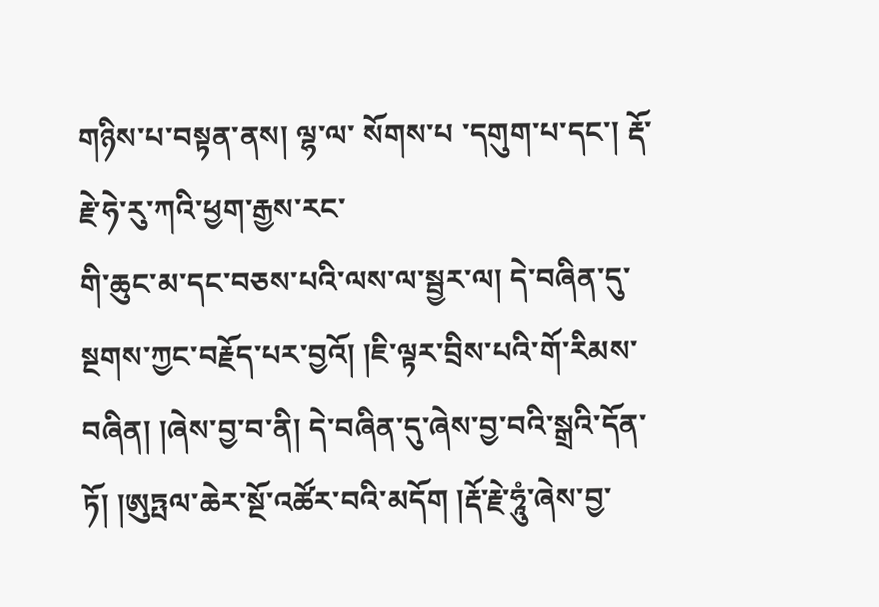གཉིས་པ་བསྟན་ནས། ལྷ་ལ་ སོགས་པ ་དགུག་པ་དང་། རྡོ་རྗེ་ཧེ་རུ་ཀའི་ཕྱག་རྒྱས་རང་
གི་ཆུང་མ་དང་བཅས་པའི་ལས་ལ་སྦྱར་ལ། དེ་བཞིན་དུ་སྔགས་ཀྱང་བརྗོད་པར་བྱའོ། །ཇི་ལྟར་བྲིས་པའི་གོ་རིམས་བཞིན། །ཞེས་བྱ་བ་ནི། དེ་བཞིན་དུ་ཞེས་བྱ་བའི་སྒྲའི་དོན་ཏོ། །ཨུཏྤལ་ཆེར་སྔོ་འཚོར་བའི་མདོག །རྡོ་རྗེ་ཧཱུཾ་ཞེས་བྱ་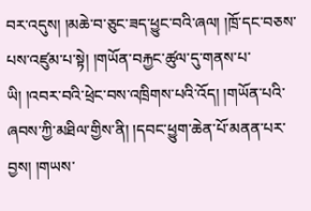བར་འདུས། །མཆེ་བ་ཅུང་ཟད་ཕྱུང་བའི་ཞལ། །ཁྲོ་དང་བཅས་པས་འཛུམ་པ་སྟེ། །གཡོན་བརྐྱང་ཚུལ་དུ་གནས་པ་ཡི། །འབར་བའི་ཕྲེང་བས་འཁྲིགས་པའི་འོད། །གཡོན་པའི་ཞབས་ཀྱི་མཐིལ་གྱིས་ནི། །དབང་ཕྱུག་ཆེན་པོ་མནན་པར་བྱས། །གཡས་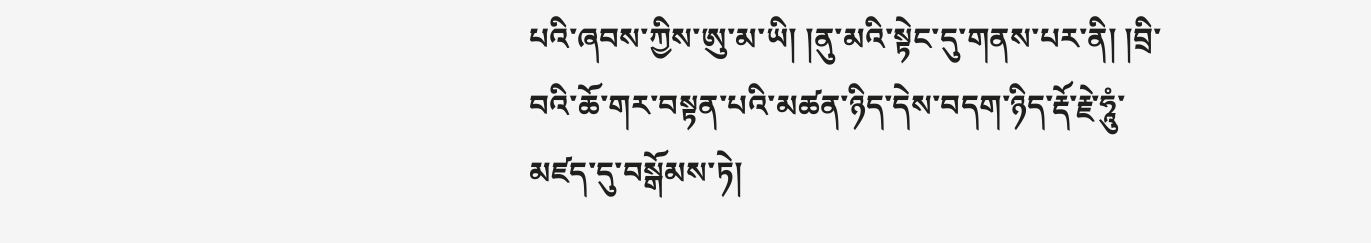པའི་ཞབས་ཀྱིས་ཨུ་མ་ཡི། །ནུ་མའི་སྟེང་དུ་གནས་པར་ནི། །བྲི་བའི་ཆོ་གར་བསྟན་པའི་མཚན་ཉིད་དེས་བདག་ཉིད་རྡོ་རྗེ་ཧཱུཾ་མཛད་དུ་བསྒོམས་ཏེ།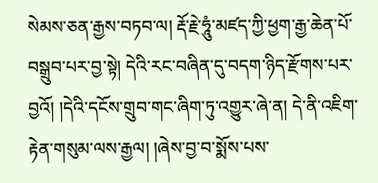སེམས་ཅན་རྒྱས་བཏབ་ལ། རྡོ་རྗེ་ཧཱུཾ་མཛད་ཀྱི་ཕྱག་རྒྱ་ཆེན་པོ་བསྒྲུབ་པར་བྱ་སྟེ། དེའི་རང་བཞིན་དུ་བདག་ཉིད་རྫོགས་པར་བྱའོ། །དེའི་དངོས་གྲུབ་གང་ཞིག་ཏུ་འགྱུར་ཞེ་ན། དེ་ནི་འཇིག་རྟེན་གསུམ་ལས་རྒྱལ། །ཞེས་བྱ་བ་སྨོས་པས་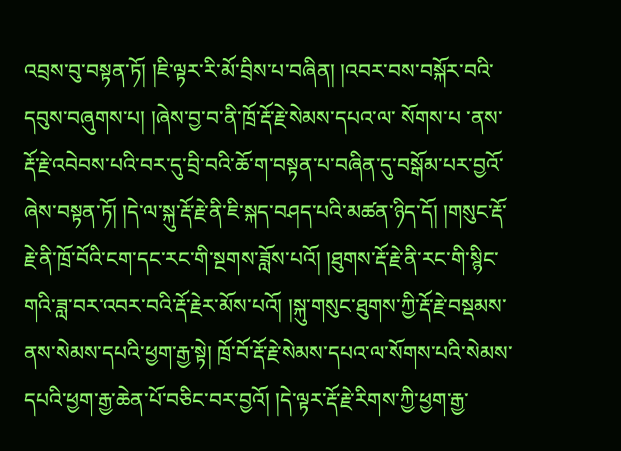འབྲས་བུ་བསྟན་ཏོ། །ཇི་ལྟར་རི་མོ་བྲིས་པ་བཞིན། །འབར་བས་བསྐོར་བའི་དབུས་བཞུགས་པ། །ཞེས་བྱ་བ་ནི་ཁྲོ་རྡོ་རྗེ་སེམས་དཔའ་ལ་ སོགས་པ ་ནས་རྡོ་རྗེ་འབེབས་པའི་བར་དུ་བྲི་བའི་ཆོ་ག་བསྟན་པ་བཞིན་དུ་བསྒོམ་པར་བྱའོ་ཞེས་བསྟན་ཏོ། །དེ་ལ་སྐུ་རྡོ་རྗེ་ནི་ཇི་སྐད་བཤད་པའི་མཚན་ཉིད་དོ། །གསུང་རྡོ་རྗེ་ནི་ཁྲོ་བོའི་ངག་དང་རང་གི་སྔགས་ཟློས་པའོ། །ཐུགས་རྡོ་རྗེ་ནི་རང་གི་སྙིང་གའི་ཟླ་བར་འབར་བའི་རྡོ་རྗེར་མོས་པའོ། །སྐུ་གསུང་ཐུགས་ཀྱི་རྡོ་རྗེ་བསྡམས་ནས་སེམས་དཔའི་ཕྱག་རྒྱ་སྟེ། ཁྲོ་བོ་རྡོ་རྗེ་སེམས་དཔའ་ལ་སོགས་པའི་སེམས་དཔའི་ཕྱག་རྒྱ་ཆེན་པོ་བཅིང་བར་བྱའོ། །དེ་ལྟར་རྡོ་རྗེ་རིགས་ཀྱི་ཕྱག་རྒྱ་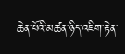ཆེན་པོའི་མཚན་ཉིད་འཇིག་རྟེན་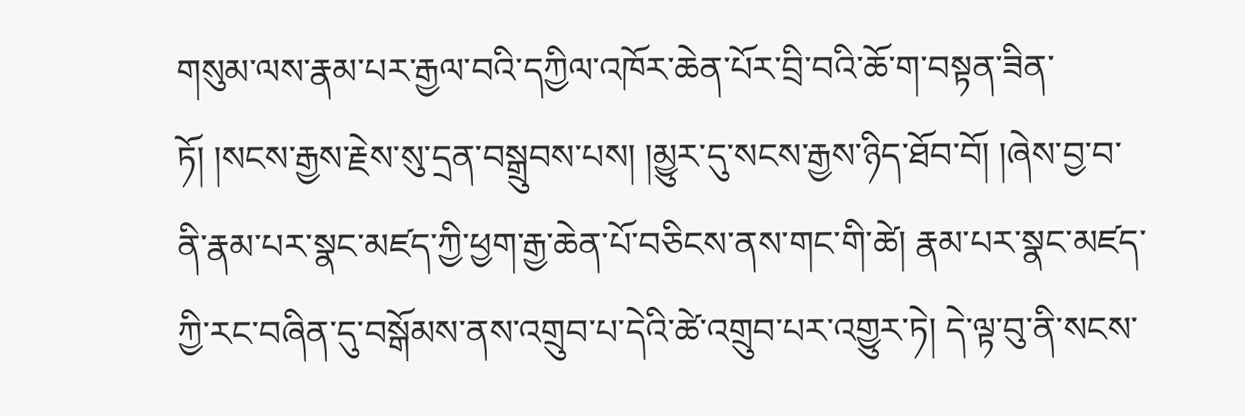གསུམ་ལས་རྣམ་པར་རྒྱལ་བའི་དཀྱིལ་འཁོར་ཆེན་པོར་བྲི་བའི་ཆོ་ག་བསྟན་ཟིན་ཏོ། །སངས་རྒྱས་རྗེས་སུ་དྲན་བསྒྲུབས་པས། །མྱུར་དུ་སངས་རྒྱས་ཉིད་ཐོབ་བོ། །ཞེས་བྱ་བ་ནི་རྣམ་པར་སྣང་མཛད་ཀྱི་ཕྱག་རྒྱ་ཆེན་པོ་བཅིངས་ནས་གང་གི་ཚེ། རྣམ་པར་སྣང་མཛད་ཀྱི་རང་བཞིན་དུ་བསྒོམས་ནས་འགྲུབ་པ་དེའི་ཚེ་འགྲུབ་པར་འགྱུར་ཏེ། དེ་ལྟ་བུ་ནི་སངས་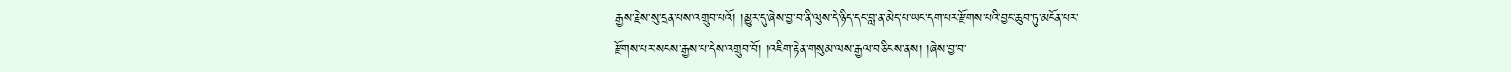རྒྱས་རྗེས་སུ་དྲན་པས་འགྲུབ་པའོ། །མྱུར་དུ་ཞེས་བྱ་བ་ནི་ལུས་དེ་ཉིད་དང་བླ་ན་མེད་པ་ཡང་དག་པར་རྫོགས་པའི་བྱང་ཆུབ་ཏུ་མངོན་པར་
རྫོགས་པར་སངས་རྒྱས་པ་དེས་འགྲུབ་བོ། །འཇིག་རྟེན་གསུམ་ལས་རྒྱལ་བཅིངས་ནས། །ཞེས་བྱ་བ་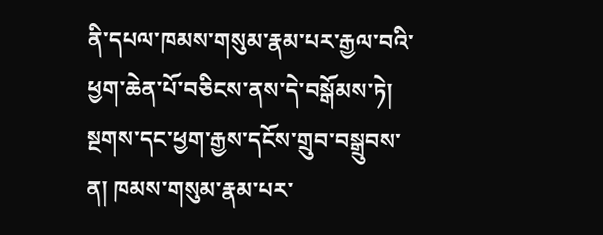ནི་དཔལ་ཁམས་གསུམ་རྣམ་པར་རྒྱལ་བའི་ཕྱག་ཆེན་པོ་བཅིངས་ནས་དེ་བསྒོམས་ཏེ། སྔགས་དང་ཕྱག་རྒྱས་དངོས་གྲུབ་བསྒྲུབས་ན། ཁམས་གསུམ་རྣམ་པར་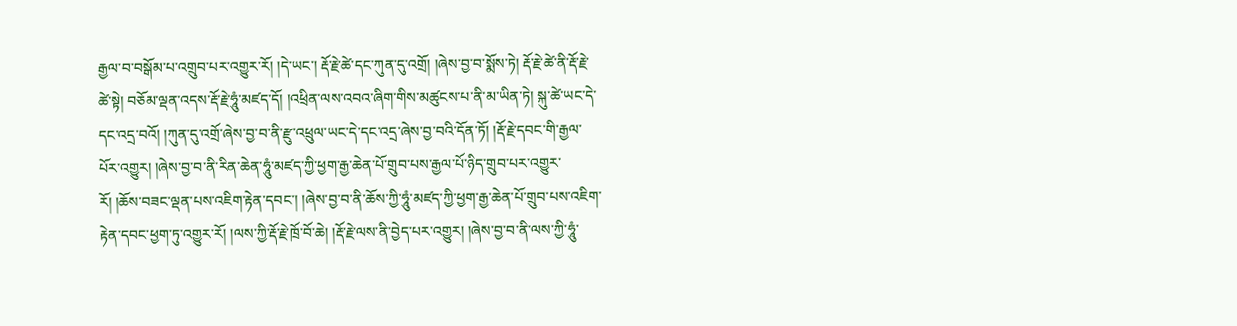རྒྱལ་བ་བསྒོམ་པ་འགྲུབ་པར་འགྱུར་རོ། །དེ་ཡང་། རྡོ་རྗེ་ཚེ་དང་ཀུན་དུ་འགྲོ། །ཞེས་བྱ་བ་སྨོས་ཏེ། རྡོ་རྗེ་ཚེ་ནི་རྡོ་རྗེ་ཚེ་སྟེ། བཅོམ་ལྡན་འདས་རྡོ་རྗེ་ཧཱུཾ་མཛད་དོ། །འཕྲིན་ལས་འབའ་ཞིག་གིས་མཚུངས་པ་ནི་མ་ཡིན་ཏེ། སྐུ་ཚེ་ཡང་དེ་དང་འདྲ་བའོ། །ཀུན་དུ་འགྲོ་ཞེས་བྱ་བ་ནི་རྫུ་འཕྲུལ་ཡང་དེ་དང་འདྲ་ཞེས་བྱ་བའི་དོན་ཏོ། །རྡོ་རྗེ་དབང་གི་རྒྱལ་པོར་འགྱུར། །ཞེས་བྱ་བ་ནི་རིན་ཆེན་ཧཱུཾ་མཛད་ཀྱི་ཕྱག་རྒྱ་ཆེན་པོ་གྲུབ་པས་རྒྱལ་པོ་ཉིད་གྲུབ་པར་འགྱུར་རོ། །ཆོས་བཟང་ལྡན་པས་འཇིག་རྟེན་དབང་། །ཞེས་བྱ་བ་ནི་ཆོས་ཀྱི་ཧཱུཾ་མཛད་ཀྱི་ཕྱག་རྒྱ་ཆེན་པོ་གྲུབ་པས་འཇིག་རྟེན་དབང་ཕྱག་ཏུ་འགྱུར་རོ། །ལས་ཀྱི་རྡོ་རྗེ་ཁྲོ་བོ་ཆེ། །རྡོ་རྗེ་ལས་ནི་བྱེད་པར་འགྱུར། །ཞེས་བྱ་བ་ནི་ལས་ཀྱི་ཧཱུཾ་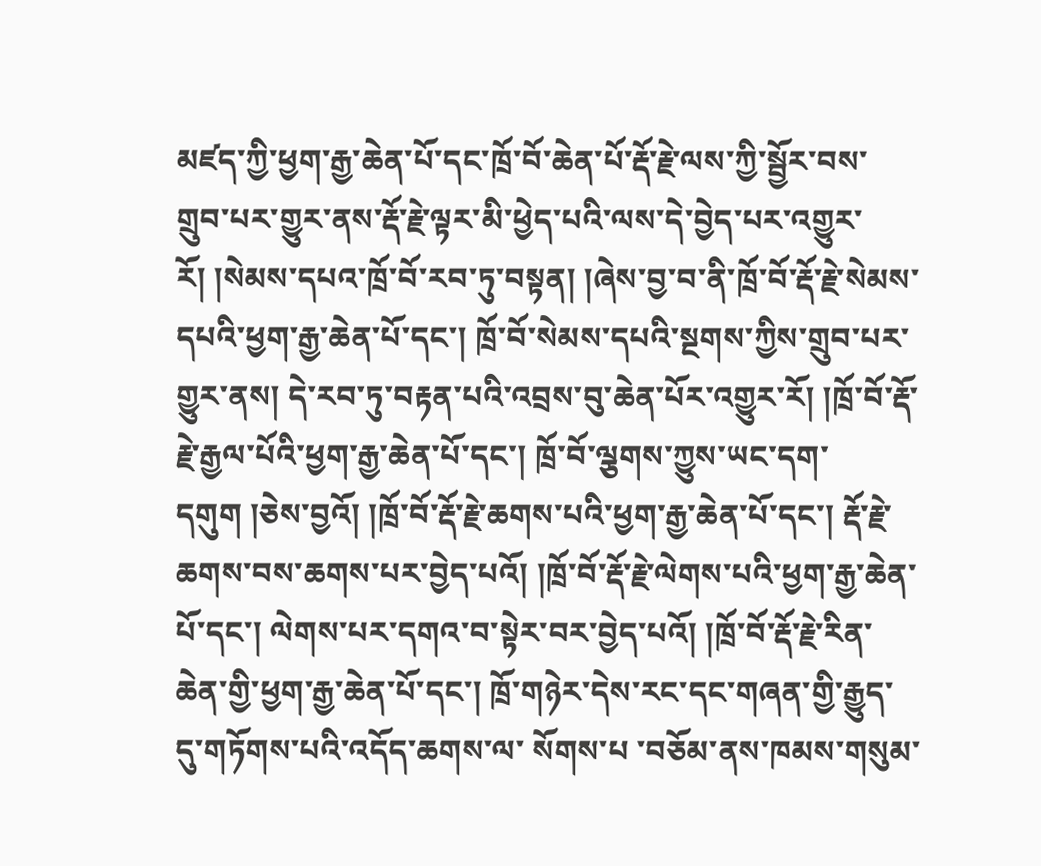མཛད་ཀྱི་ཕྱག་རྒྱ་ཆེན་པོ་དང་ཁྲོ་བོ་ཆེན་པོ་རྡོ་རྗེ་ལས་ཀྱི་སྦྱོར་བས་གྲུབ་པར་གྱུར་ནས་རྡོ་རྗེ་ལྟར་མི་ཕྱེད་པའི་ལས་དེ་བྱེད་པར་འགྱུར་རོ། །སེམས་དཔའ་ཁྲོ་བོ་རབ་ཏུ་བསྟན། །ཞེས་བྱ་བ་ནི་ཁྲོ་བོ་རྡོ་རྗེ་སེམས་དཔའི་ཕྱག་རྒྱ་ཆེན་པོ་དང་། ཁྲོ་བོ་སེམས་དཔའི་སྔགས་ཀྱིས་གྲུབ་པར་གྱུར་ནས། དེ་རབ་ཏུ་བརྟན་པའི་འབྲས་བུ་ཆེན་པོར་འགྱུར་རོ། །ཁྲོ་བོ་རྡོ་རྗེ་རྒྱལ་པོའི་ཕྱག་རྒྱ་ཆེན་པོ་དང་། ཁྲོ་བོ་ལྕགས་ཀྱུས་ཡང་དག་དགུག །ཅེས་བྱའོ། །ཁྲོ་བོ་རྡོ་རྗེ་ཆགས་པའི་ཕྱག་རྒྱ་ཆེན་པོ་དང་། རྡོ་རྗེ་ཆགས་བས་ཆགས་པར་བྱེད་པའོ། །ཁྲོ་བོ་རྡོ་རྗེ་ལེགས་པའི་ཕྱག་རྒྱ་ཆེན་པོ་དང་། ལེགས་པར་དགའ་བ་སྟེར་བར་བྱེད་པའོ། །ཁྲོ་བོ་རྡོ་རྗེ་རིན་ཆེན་གྱི་ཕྱག་རྒྱ་ཆེན་པོ་དང་། ཁྲོ་གཉེར་དེས་རང་དང་གཞན་གྱི་རྒྱུད་དུ་གཏོགས་པའི་འདོད་ཆགས་ལ་ སོགས་པ ་བཅོམ་ནས་ཁམས་གསུམ་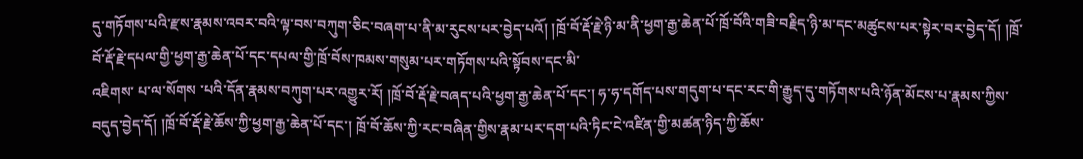དུ་གཏོགས་པའི་རྫས་རྣམས་འབར་བའི་ལྟ་བས་བཀུག་ཅིང་བཞག་པ་ནི་མ་རུངས་པར་བྱེད་པའོ། །ཁྲོ་བོ་རྡོ་རྗེ་ཉི་མ་ནི་ཕྱག་རྒྱ་ཆེན་པོ་ཁྲོ་བོའི་གཟི་བརྗིད་ཉི་མ་དང་མཚུངས་པར་སྟེར་བར་བྱེད་དོ། །ཁྲོ་བོ་རྡོ་རྗེ་དཔལ་གྱི་ཕྱག་རྒྱ་ཆེན་པོ་དང་དཔལ་གྱི་ཁྲོ་བོས་ཁམས་གསུམ་པར་གཏོགས་པའི་སྟོབས་དང་མི་
འཇིགས་ པ་ལ་སོགས ་པའི་དོན་རྣམས་བཀུག་པར་འགྱུར་རོ། །ཁྲོ་བོ་རྡོ་རྗེ་བཞད་པའི་ཕྱག་རྒྱ་ཆེན་པོ་དང་། ཧ་ཧ་དགོད་པས་གདུག་པ་དང་རང་གི་རྒྱུད་དུ་གཏོགས་པའི་ཉོན་མོངས་པ་རྣམས་ཀྱིས་བདུད་བྱེད་དོ། །ཁྲོ་བོ་རྡོ་རྗེ་ཆོས་ཀྱི་ཕྱག་རྒྱ་ཆེན་པོ་དང་། ཁྲོ་བོ་ཆོས་ཀྱི་རང་བཞིན་གྱིས་རྣམ་པར་དག་པའི་ཏིང་ངེ་འཛིན་གྱི་མཚན་ཉིད་ཀྱི་ཆོས་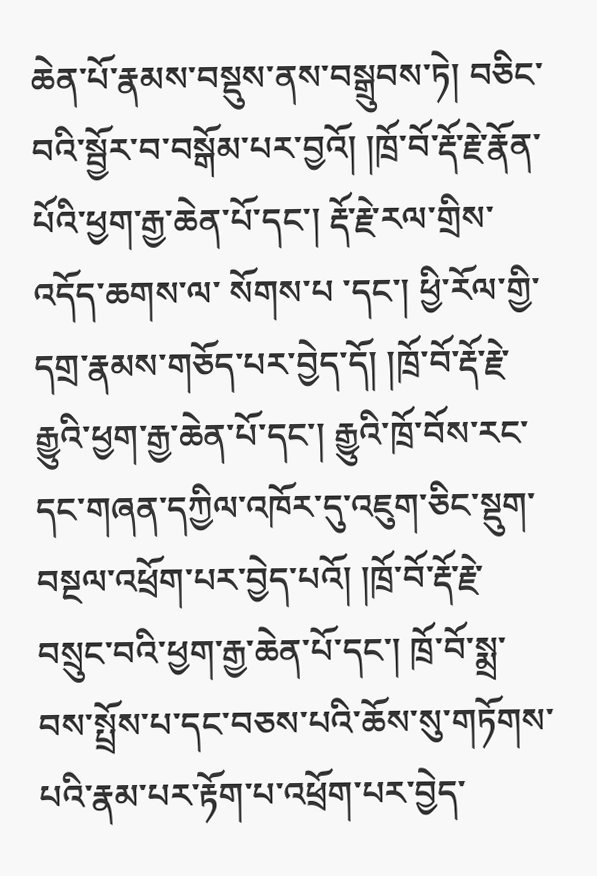ཆེན་པོ་རྣམས་བསྡུས་ནས་བསྒྲུབས་ཏེ། བཅིང་བའི་སྦྱོར་བ་བསྒོམ་པར་བྱའོ། །ཁྲོ་བོ་རྡོ་རྗེ་རྣོན་པོའི་ཕྱག་རྒྱ་ཆེན་པོ་དང་། རྡོ་རྗེ་རལ་གྲིས་འདོད་ཆགས་ལ་ སོགས་པ ་དང་། ཕྱི་རོལ་གྱི་དགྲ་རྣམས་གཅོད་པར་བྱེད་དོ། །ཁྲོ་བོ་རྡོ་རྗེ་རྒྱུའི་ཕྱག་རྒྱ་ཆེན་པོ་དང་། རྒྱུའི་ཁྲོ་བོས་རང་དང་གཞན་དཀྱིལ་འཁོར་དུ་འཇུག་ཅིང་སྡུག་བསྔལ་འཕྲོག་པར་བྱེད་པའོ། །ཁྲོ་བོ་རྡོ་རྗེ་བསྲུང་བའི་ཕྱག་རྒྱ་ཆེན་པོ་དང་། ཁྲོ་བོ་སྨྲ་བས་སྤྲོས་པ་དང་བཅས་པའི་ཆོས་སུ་གཏོགས་པའི་རྣམ་པར་རྟོག་པ་འཕྲོག་པར་བྱེད་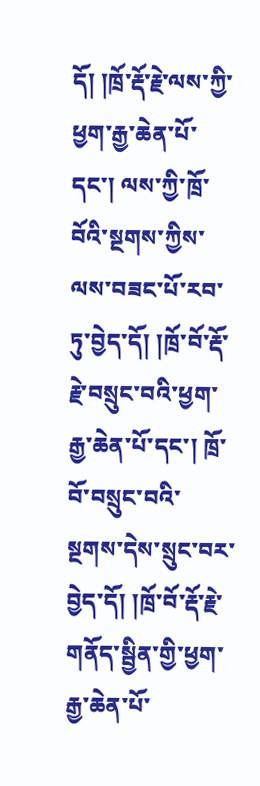དོ། །ཁྲོ་རྡོ་རྗེ་ལས་ཀྱི་ཕྱག་རྒྱ་ཆེན་པོ་དང་། ལས་ཀྱི་ཁྲོ་བོའི་སྔགས་ཀྱིས་ལས་བཟང་པོ་རབ་ཏུ་བྱེད་དོ། །ཁྲོ་བོ་རྡོ་རྗེ་བསྲུང་བའི་ཕྱག་རྒྱ་ཆེན་པོ་དང་། ཁྲོ་བོ་བསྲུང་བའི་སྔགས་དེས་སྲུང་བར་བྱེད་དོ། །ཁྲོ་བོ་རྡོ་རྗེ་གནོད་སྦྱིན་གྱི་ཕྱག་རྒྱ་ཆེན་པོ་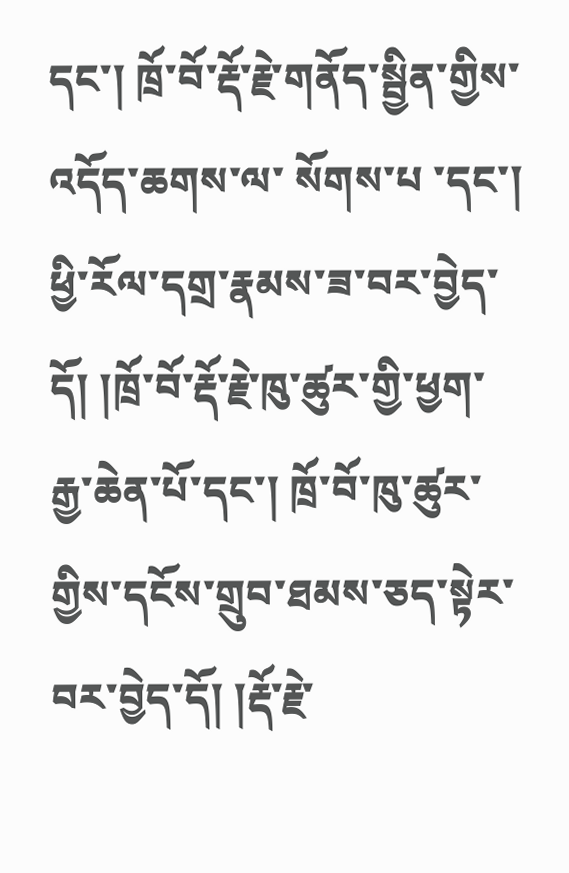དང་། ཁྲོ་བོ་རྡོ་རྗེ་གནོད་སྦྱིན་གྱིས་འདོད་ཆགས་ལ་ སོགས་པ ་དང་། ཕྱི་རོལ་དགྲ་རྣམས་ཟ་བར་བྱེད་དོ། །ཁྲོ་བོ་རྡོ་རྗེ་ཁུ་ཚུར་གྱི་ཕྱག་རྒྱ་ཆེན་པོ་དང་། ཁྲོ་བོ་ཁུ་ཚུར་གྱིས་དངོས་གྲུབ་ཐམས་ཅད་སྟེར་བར་བྱེད་དོ། །རྡོ་རྗེ་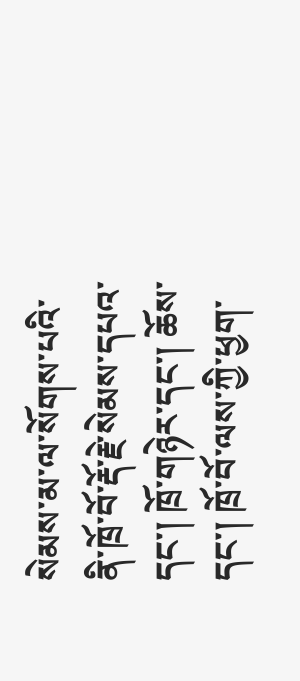སེམས་མ་ལ་སོགས་པའི་ནི་ཁྲོ་བོ་རྡོ་རྗེ་སེམས་དཔའ་དང་། ཁྲོ་གཉེར་དང་། ཆོས་དང་། ཁྲོ་བོ་ལས་ཀྱི་ཕྱག་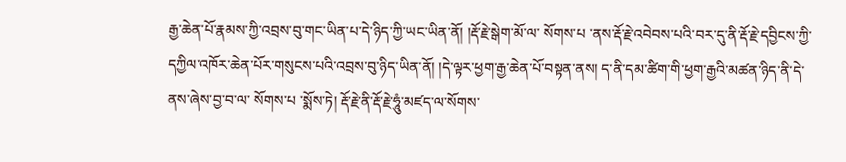རྒྱ་ཆེན་པོ་རྣམས་ཀྱི་འབྲས་བུ་གང་ཡིན་པ་དེ་ཉིད་ཀྱི་ཡང་ཡིན་ནོ། །རྡོ་རྗེ་སྒེག་མོ་ལ་ སོགས་པ ་ནས་རྡོ་རྗེ་འབེབས་པའི་བར་དུ་ནི་རྡོ་རྗེ་དབྱིངས་ཀྱི་དཀྱིལ་འཁོར་ཆེན་པོར་གསུངས་པའི་འབྲས་བུ་ཉིད་ཡིན་ནོ། །དེ་ལྟར་ཕྱག་རྒྱ་ཆེན་པོ་བསྟན་ནས། ད་ནི་དམ་ཚིག་གི་ཕྱག་རྒྱའི་མཚན་ཉིད་ནི་དེ་ནས་ཞེས་བྱ་བ་ལ་ སོགས་པ ་སྨོས་ཏེ། རྡོ་རྗེ་ནི་རྡོ་རྗེ་ཧཱུཾ་མཛད་ལ་སོགས་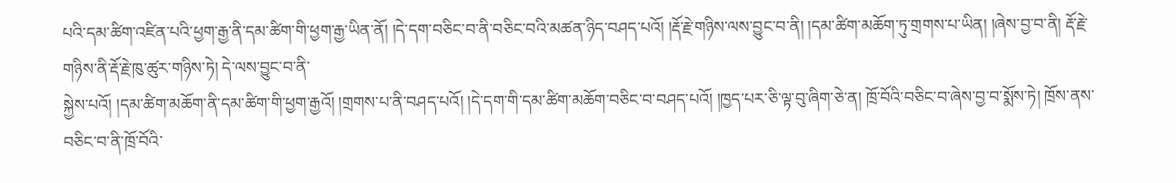པའི་དམ་ཚིག་འཛིན་པའི་ཕྱག་རྒྱ་ནི་དམ་ཚིག་གི་ཕྱག་རྒྱ་ཡིན་ནོ། །དེ་དག་བཅིང་བ་ནི་བཅིང་བའི་མཚན་ཉིད་བཤད་པའོ། །རྡོ་རྗེ་གཉིས་ལས་བྱུང་བ་ནི། །དམ་ཚིག་མཆོག་ཏུ་གྲགས་པ་ཡིན། །ཞེས་བྱ་བ་ནི། རྡོ་རྗེ་གཉིས་ནི་རྡོ་རྗེ་ཁུ་ཚུར་གཉིས་ཏེ། དེ་ལས་བྱུང་བ་ནི་
སྐྱེས་པའོ། །དམ་ཚིག་མཆོག་ནི་དམ་ཚིག་གི་ཕྱག་རྒྱའོ། །གྲགས་པ་ནི་བཤད་པའོ། །དེ་དག་གི་དམ་ཚིག་མཆོག་བཅིང་བ་བཤད་པའོ། །ཁྱད་པར་ཅི་ལྟ་བུ་ཞིག་ཅེ་ན། ཁྲོ་བོའི་བཅིང་བ་ཞེས་བྱ་བ་སྨོས་ཏེ། ཁྲོས་ནས་བཅིང་བ་ནི་ཁྲོ་བོའི་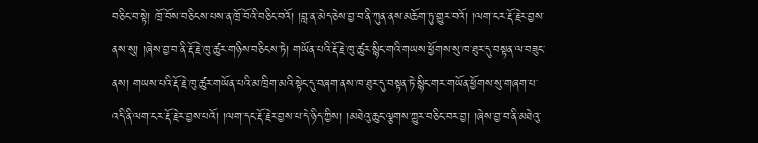བཅིང་བ་སྟེ། ཁྲོ་བོས་བཅིངས་པས་ན་ཁྲོ་བོའི་བཅིང་བའོ། །བླ་ན་མེད་ཅེས་བྱ་བ་ནི་ཀུན་ནས་མཆོག་ཏུ་གྱུར་བའོ། །ལག་ངར་རྡོ་རྗེར་བྱས་ནས་སུ། །ཞེས་བྱ་བ་ནི་རྡོ་རྗེ་ཁུ་ཚུར་གཉིས་བཅིངས་ཏེ། གཡོན་པའི་རྡོ་རྗེ་ཁུ་ཚུར་སྙིང་གའི་གཡས་ཕྱོགས་སུ་ཁ་ཐུར་དུ་བསྟན་ལ་བཟུང་ནས། གཡས་པའི་རྡོ་རྗེ་ཁུ་ཚུར་གཡོན་པའི་མ་ཁྲིག་མའི་སྟེང་དུ་བཞག་ནས་ཁ་ཐུར་དུ་བསྟན་ཏེ་སྙིང་གར་གཡོན་ཕྱོགས་སུ་གཞག་པ་འདི་ནི་ལག་ངར་རྡོ་རྗེར་བྱས་པའོ། །ལག་དང་རྡོ་རྗེར་བྱས་པ་དེ་ཉིད་ཀྱིས། །མཐེའུ་ཆུང་ལྕགས་ཀྱུར་བཅིང་བར་བྱ། །ཞེས་བྱ་བ་ནི་མཐེའུ་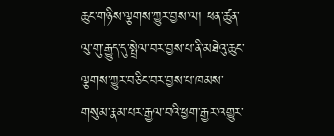ཆུང་གཉིས་ལྕགས་ཀྱུར་བྱས་ལ། ཕན་ཚུན་ལུ་གུ་རྒྱུད་དུ་སྤྲེལ་བར་བྱས་པ་ནི་མཐེའུ་ཆུང་ལྕགས་ཀྱུར་བཅིང་བར་བྱས་པ་ཁམས་གསུམ་རྣམ་པར་རྒྱལ་བའི་ཕྱག་རྒྱར་འགྱུར་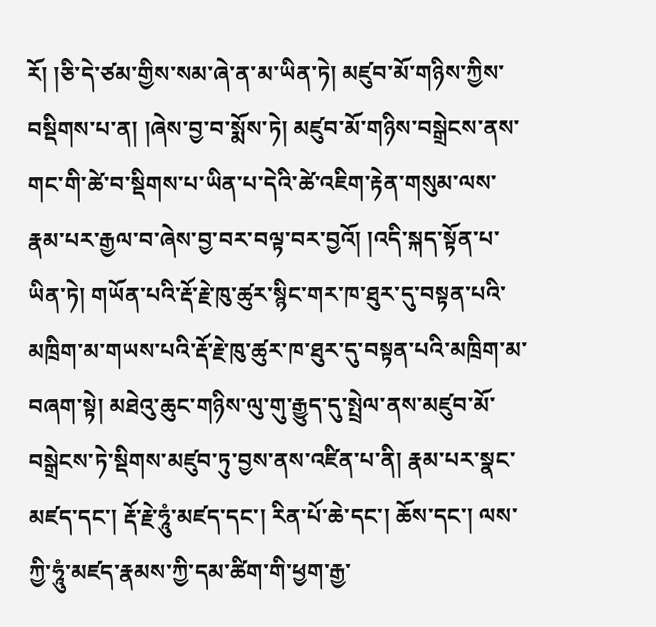རོ། །ཅི་དེ་ཙམ་གྱིས་སམ་ཞེ་ན་མ་ཡིན་ཏེ། མཛུབ་མོ་གཉིས་ཀྱིས་བསྡིགས་པ་ན། །ཞེས་བྱ་བ་སྨོས་ཏེ། མཛུབ་མོ་གཉིས་བསྒྲེངས་ནས་གང་གི་ཚེ་བ་སྡིགས་པ་ཡིན་པ་དེའི་ཚེ་འཇིག་རྟེན་གསུམ་ལས་རྣམ་པར་རྒྱལ་བ་ཞེས་བྱ་བར་བལྟ་བར་བྱའོ། །འདི་སྐད་སྟོན་པ་ཡིན་ཏེ། གཡོན་པའི་རྡོ་རྗེ་ཁུ་ཚུར་སྙིང་གར་ཁ་ཐུར་དུ་བསྟན་པའི་མཁྲིག་མ་གཡས་པའི་རྡོ་རྗེ་ཁུ་ཚུར་ཁ་ཐུར་དུ་བསྟན་པའི་མཁྲིག་མ་བཞག་སྟེ། མཐེའུ་ཆུང་གཉིས་ལུ་གུ་རྒྱུད་དུ་སྤྲེལ་ནས་མཛུབ་མོ་བསྒྲེངས་ཏེ་སྡིགས་མཛུབ་ཏུ་བྱས་ནས་འཛིན་པ་ནི། རྣམ་པར་སྣང་མཛད་དང་། རྡོ་རྗེ་ཧཱུཾ་མཛད་དང་། རིན་པོ་ཆེ་དང་། ཆོས་དང་། ལས་ཀྱི་ཧཱུཾ་མཛད་རྣམས་ཀྱི་དམ་ཚིག་གི་ཕྱག་རྒྱ་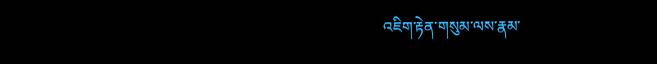འཇིག་རྟེན་གསུམ་ལས་རྣམ་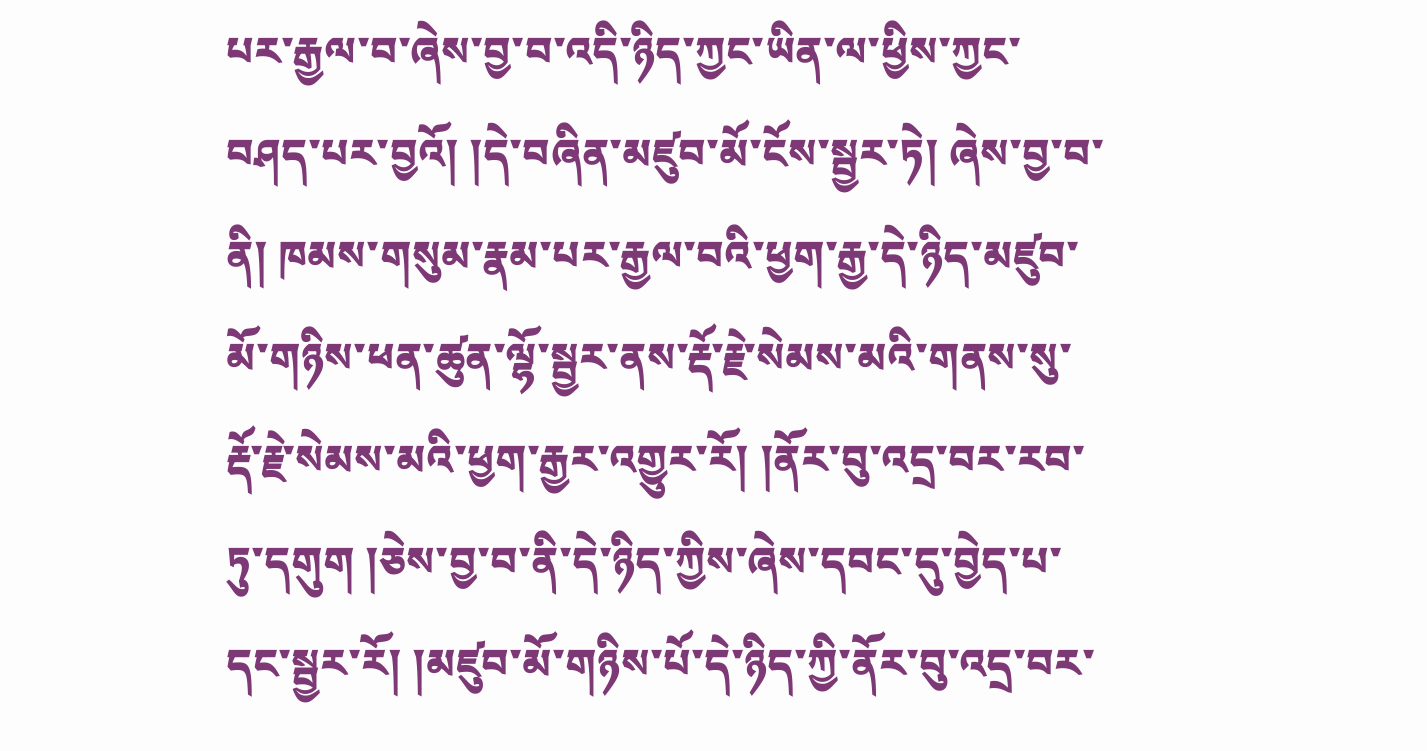པར་རྒྱལ་བ་ཞེས་བྱ་བ་འདི་ཉིད་ཀྱང་ཡིན་ལ་ཕྱིས་ཀྱང་བཤད་པར་བྱའོ། །དེ་བཞིན་མཛུབ་མོ་ངོས་སྦྱར་ཏེ། ཞེས་བྱ་བ་ནི། ཁམས་གསུམ་རྣམ་པར་རྒྱལ་བའི་ཕྱག་རྒྱ་དེ་ཉིད་མཛུབ་མོ་གཉིས་ཕན་ཚུན་ལྷོ་སྦྱར་ནས་རྡོ་རྗེ་སེམས་མའི་གནས་སུ་རྡོ་རྗེ་སེམས་མའི་ཕྱག་རྒྱར་འགྱུར་རོ། །ནོར་བུ་འདྲ་བར་རབ་ཏུ་དགུག །ཅེས་བྱ་བ་ནི་དེ་ཉིད་ཀྱིས་ཞེས་དབང་དུ་བྱེད་པ་དང་སྦྱར་རོ། །མཛུབ་མོ་གཉིས་པོ་དེ་ཉིད་ཀྱི་ནོར་བུ་འདྲ་བར་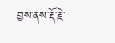བྱས་ནས་རྡོ་རྗེ་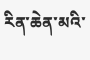རིན་ཆེན་མའི་